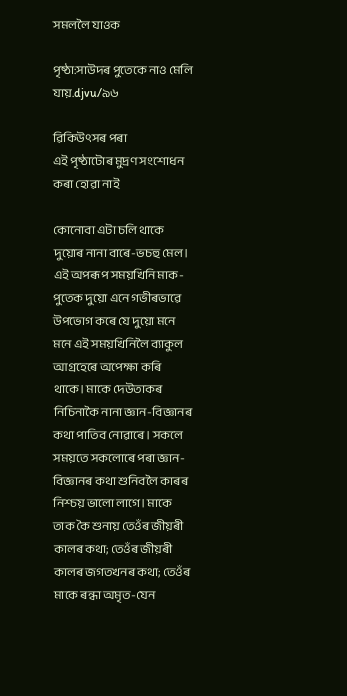সমললৈ যাওক

পৃষ্ঠা:সাউদৰ পুতেকে নাও মেলি যায়.djvu/৯৬

ৱিকিউৎসৰ পৰা
এই পৃষ্ঠাটোৰ মুদ্ৰণ সংশোধন কৰা হোৱা নাই

কোনোবা এটা চলি থাকে দুয়োৰ নানা বাৰে-ভচহু মেল। এই অপৰূপ সময়খিনি মাক-পুতেক দুয়ো এনে গভীৰভাৱে উপভোগ কৰে যে দুয়ো মনে মনে এই সময়খিনিলৈ ব্যাকুল আগ্ৰহেৰে অপেক্ষা কৰি থাকে। মাকে দেউতাকৰ নিচিনাকৈ নানা জ্ঞান-বিজ্ঞানৰ কথা পাতিব নোৱাৰে। সকলে সময়তে সকলোৰে পৰা জ্ঞান-বিজ্ঞানৰ কথা শুনিবলৈ কাৰৰ নিশ্চয় ভালো লাগে। মাকে তাক কৈ শুনায় তেওঁৰ জীয়ৰী কালৰ কথা; তেওঁৰ জীয়ৰী কালৰ জগতখনৰ কথা; তেওঁৰ মাকে ৰন্ধা অমৃত-যেন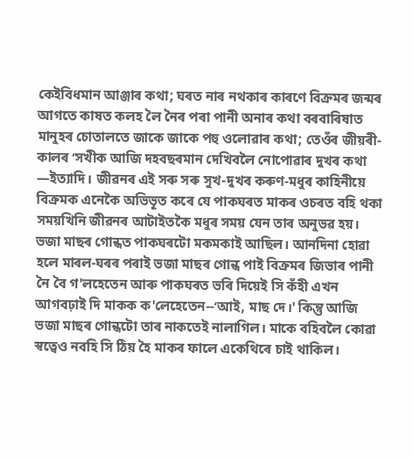কেইবিধমান আঞ্জাৰ কথা; ঘৰত নাৰ নথকাৰ কাৰণে বিক্ৰমৰ জন্মৰ আগতে কাষত কলহ লৈ নৈৰ পৰা পানী অনাৰ কথা বৰবাৰিষাত মানুহৰ চোতালতে জাকে জাকে পহু ওলোৱাৰ কথা; তেওঁৰ জীয়ৰী-কালৰ ‘সখীক আজি দহবছৰমান দেখিবলৈ নোপোৱাৰ দুখৰ কথা —ইত্যাদি। জীৱনৰ এই সৰু সৰু সুখ-দুখৰ কৰুণ-মধুৰ কাহিনীয়ে বিক্ৰমক এনেকৈ অভিভূত কৰে যে পাকঘৰত মাকৰ ওচৰত বহি থকা সময়খিনি জীৱনৰ আটাইতকৈ মধুৰ সময় যেন তাৰ অনুভৱ হয়। ভজা মাছৰ গোন্ধত পাকঘৰটো মকমকাই আছিল। আনদিনা হোৱা হলে মাৰল-ঘৰৰ পৰাই ভজা মাছৰ গোন্ধ পাই বিক্ৰমৰ জিভাৰ পানী নৈ বৈ গ'লহেতেন আৰু পাকঘৰত ভৰি দিয়েই সি কঁহী এখন আগবঢ়াই দি মাকক ক'লেহেতেন--‘আই, মাছ দে।' কিন্তু আজি ভজা মাছৰ গোন্ধটো তাৰ নাকতেই নালাগিল। মাকে বহিবলৈ কোৱা স্বত্বেও নবহি সি ঠিয় হৈ মাকৰ ফালে একেথিৰে চাই থাকিল।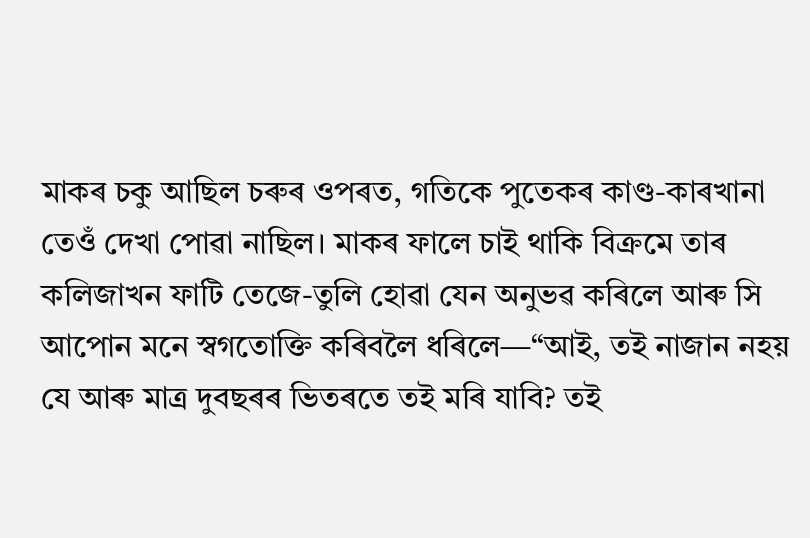মাকৰ চকু আছিল চৰুৰ ওপৰত, গতিকে পুতেকৰ কাণ্ড-কাৰখানা তেওঁ দেখা পোৱা নাছিল। মাকৰ ফালে চাই থাকি বিক্ৰমে তাৰ কলিজাখন ফাটি তেজে-তুলি হোৱা যেন অনুভৱ কৰিলে আৰু সি আপোন মনে স্বগতোক্তি কৰিবলৈ ধৰিলে—“আই, তই নাজান নহয় যে আৰু মাত্ৰ দুবছৰৰ ভিতৰতে তই মৰি যাবি? তই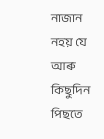নাজান নহয় যে আৰু কিছুদিন পিছতে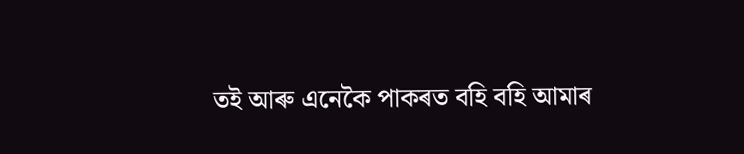তই আৰু এনেকৈ পাকৰত বহি বহি আমাৰ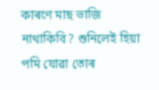কাৰণে মাছ ভাজি নাথাকিবি? শুনিলেই হিয়া পমি যোৱা তোৰ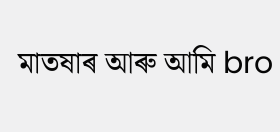মাতষাৰ আৰু আমি bro